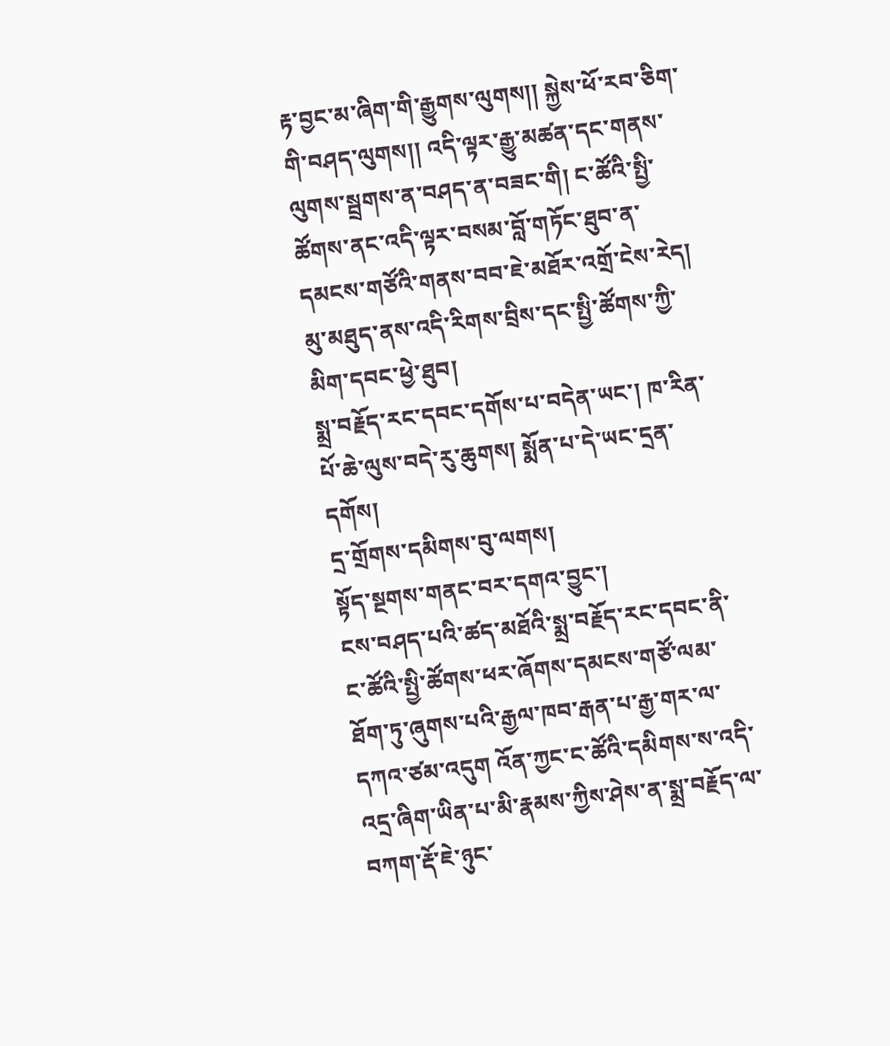རྟ་བྱང་མ་ཞིག་གི་རྒྱུགས་ལུགས།། སྐྱེས་ཕོ་རབ་ཅིག་གི་བཤད་ལུགས།། འདི་ལྟར་རྒྱུ་མཚན་དང་གནས་ལུགས་སྦྲགས་ན་བཤད་ན་བཟང་གི། ང་ཚོའི་སྤྱི་ཚོགས་ནང་འདི་ལྟར་བསམ་བློ་གཏོང་ཐུབ་ན་དམངས་གཙོའི་གནས་བབ་ཇེ་མཐོར་འགྲོ་ངེས་རེད། མུ་མཐུད་ནས་འདི་རིགས་བྲིས་དང་སྤྱི་ཚོགས་ཀྱི་མིག་དབང་ཕྱེ་ཐུབ།
སྨྲ་བརྗོད་རང་དབང་དགོས་པ་བདེན་ཡང་། ཁ་རིན་པོ་ཆེ་ལུས་བདེ་རུ་ཆུགས། སྨོན་པ་དེ་ཡང་དྲན་དགོས།
དྲ་གྲོགས་དམིགས་བུ་ལགས།
སྟོད་སྔགས་གནང་བར་དགའ་བྱུང་།
ངས་བཤད་པའི་ཚད་མཐོའི་སྨྲ་བརྗོད་རང་དབང་ནི་ང་ཚོའི་སྤྱི་ཚོགས་ཕར་ཞོགས་དམངས་གཙོ་ལམ་ཐོག་ཏུ་ཞུགས་པའི་རྒྱལ་ཁབ་རྒན་པ་རྒྱ་གར་ལ་དཀའ་ཙམ་འདུག འོན་ཀྱང་ང་ཚོའི་དམིགས་ས་འདི་འདྲ་ཞིག་ཡིན་པ་མི་རྣམས་ཀྱིས་ཤེས་ན་སྨྲ་བརྗོད་ལ་བཀག་རྡོ་ཇེ་ཉུང་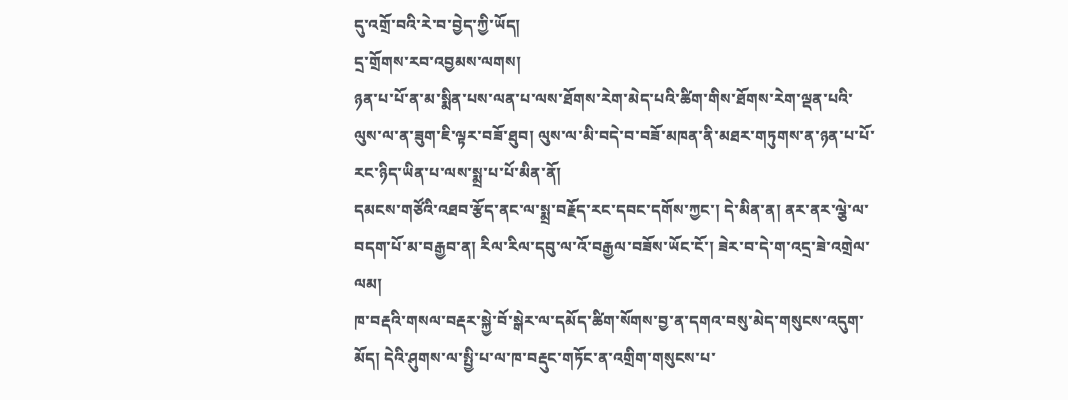དུ་འགྲོ་བའི་རེ་བ་བྱེད་ཀྱི་ཡོད།
དྲ་གྲོགས་རབ་འབྱམས་ལགས།
ཉན་པ་པོ་ན་མ་སྨིན་པས་ལན་པ་ལས་ཐོགས་རེག་མེད་པའི་ཚིག་གིས་ཐོགས་རེག་ལྡན་པའི་ལུས་ལ་ན་ཟུག་ཇི་ལྟར་བཟོ་ཐུབ། ལུས་ལ་མི་བདེ་བ་བཟོ་མཁན་ནི་མཐར་གཏུགས་ན་ཉན་པ་པོ་རང་ཉིད་ཡིན་པ་ལས་སྨྲ་པ་པོ་མིན་ནོ།
དམངས་གཙོའི་འཐབ་རྩོད་ནང་ལ་སྨྲ་བརྗོད་རང་དབང་དགོས་ཀྱང་། དེ་མིན་ན། ནར་ནར་ལྕེ་ལ་བདག་པོ་མ་བརྒྱབ་ན། རིལ་རིལ་དབུ་ལ་འོ་བརྒྱལ་བཟོས་ཡོང་ངོ་། ཟེར་བ་དེ་ག་འདྲ་ཟེ་འགྲེལ་ལམ།
ཁ་བརྡའི་གསལ་བརྡར་སྐྱེ་བོ་སྒེར་ལ་དམོད་ཚིག་སོགས་བྱ་ན་དགའ་བསུ་མེད་གསུངས་འདུག་མོད། དེའི་ཤུགས་ལ་སྤྱི་པ་ལ་ཁ་བརྡུང་གཏོང་ན་འགྲིག་གསུངས་པ་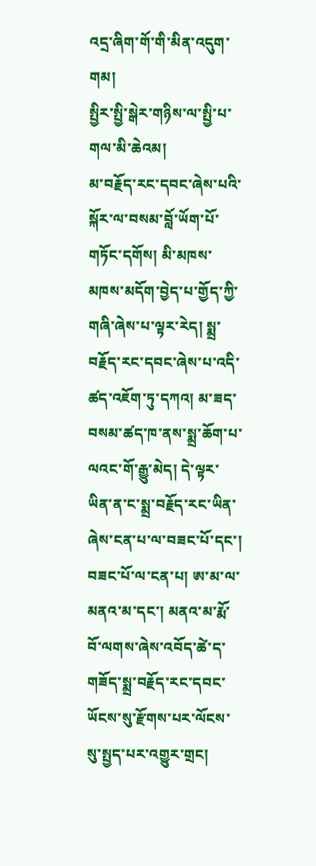འདྲ་ཞིག་གོ་གི་མིན་འདུག་གམ།
སྤྱིར་སྤྱི་སྒེར་གཉིས་ལ་སྤྱི་པ་གལ་མི་ཆེའམ།
མ་བརྗོད་རང་དབང་ཞེས་པའི་སྐོར་ལ་བསམ་བློ་ཡོག་པོ་གཏོང་དགོས། མི་མཁས་མཁས་མདོག་བྱེད་པ་གྱོད་ཀྱི་གཞི་ཞེས་པ་ལྟར་རེད། སྨྲ་བརྗོད་རང་དབང་ཞེས་པ་འདི་ཚད་འཇོག་ཏུ་དཀའ། མ་ཟད་བསམ་ཚད་ཁ་ནས་སྨྲ་ཆོག་པ་ལའང་གོ་རྒྱུ་མེད། དེ་ལྟར་ཡིན་ན་ང་སྨྲ་བརྗོད་རང་ཡིན་ཞེས་ངན་པ་ལ་བཟང་པོ་དང་། བཟང་པོ་ལ་ངན་པ། ཨ་མ་ལ་མནའ་མ་དང་། མནའ་མ་རྨོ་བོ་ལགས་ཞེས་འབོད་ཚེ་ད་གཟོད་སྨྲ་བརྗོད་རང་དབང་ཡོངས་སུ་རྫོགས་པར་ལོངས་སུ་སྤྱད་པར་འགྱུར་གྲང།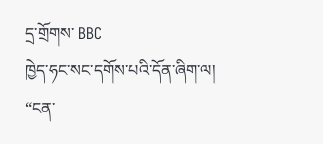དྲ་གྲོགས་ BBC
ཁྱེད་ཧང་སང་དགོས་པའི་དོན་ཞིག་ལ། “ངན་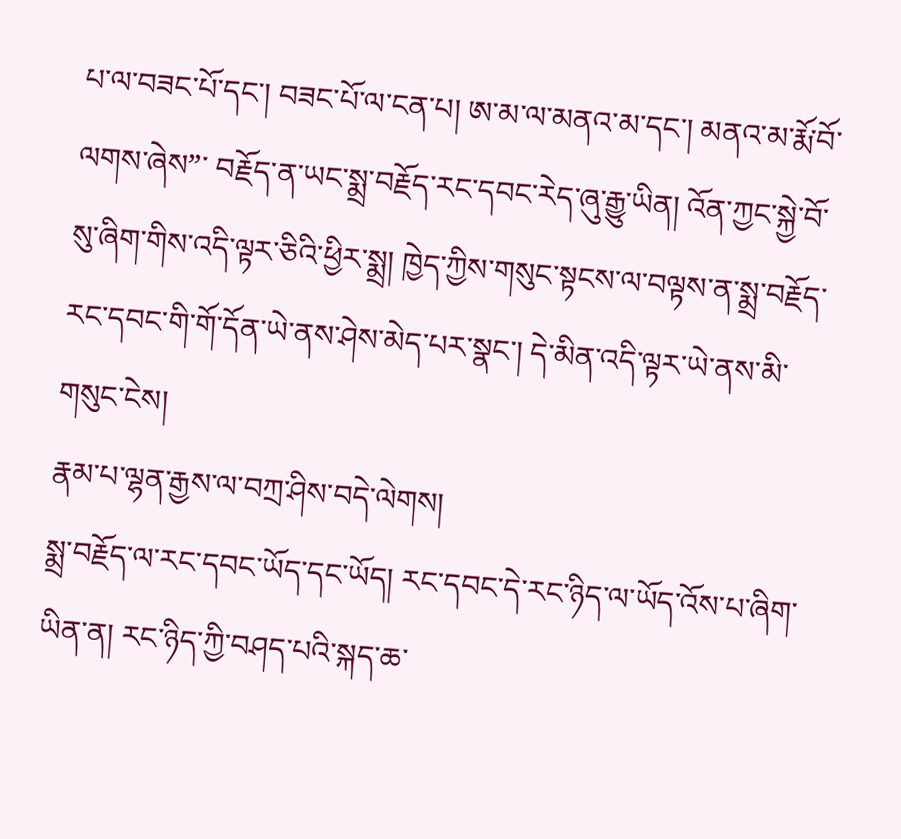པ་ལ་བཟང་པོ་དང་། བཟང་པོ་ལ་ངན་པ། ཨ་མ་ལ་མནའ་མ་དང་། མནའ་མ་རྨོ་བོ་ལགས་ཞེས”་ བརྗོད་ན་ཡང་སྨྲ་བརྗོད་རང་དབང་རེད་ཞུ་རྒྱུ་ཡིན། འོན་ཀྱང་སྐྱེ་བོ་སུ་ཞིག་གིས་འདི་ལྟར་ཅིའི་ཕྱིར་སྨྲ། ཁྱེད་ཀྱིས་གསུང་སྟངས་ལ་བལྟས་ན་སྨྲ་བརྗོད་རང་དབང་གི་གོ་དོན་ཡེ་ནས་ཤེས་མེད་པར་སྣང་། དེ་མིན་འདི་ལྟར་ཡེ་ནས་མི་གསུང་ངེས།
རྣམ་པ་ལྷན་རྒྱས་ལ་བཀྲ་ཤིས་བདེ་ལེགས།
སྨྲ་བརྗོད་ལ་རང་དབང་ཡོད་དང་ཡོད། རང་དབང་དེ་རང་ཉིད་ལ་ཡོད་འོས་པ་ཞིག་ཡིན་ན། རང་ཉིད་ཀྱི་བཤད་པའི་སྐད་ཆ་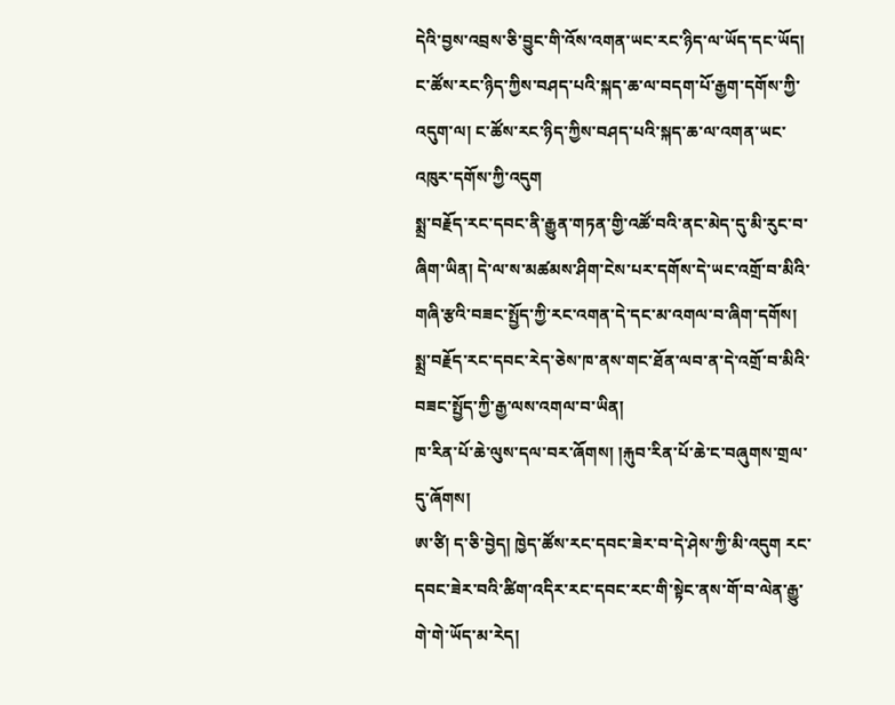དེའི་བྱས་འབྲས་ཅི་བྱུང་གི་འོས་འགན་ཡང་རང་ཉིད་ལ་ཡོད་དང་ཡོད། ང་ཚོས་རང་ཉིད་ཀྱིས་བཤད་པའི་སྐད་ཆ་ལ་བདག་པོ་རྒྱག་དགོས་ཀྱི་འདུག་ལ། ང་ཚོས་རང་ཉིད་ཀྱིས་བཤད་པའི་སྐད་ཆ་ལ་འགན་ཡང་འཁུར་དགོས་ཀྱི་འདུག
སྨྲ་བརྗོད་རང་དབང་ནི་རྒྱུན་གཏན་གྱི་འཚོ་བའི་ནང་མེད་དུ་མི་རུང་བ་ཞིག་ཡིན། དེ་ལ་ས་མཚམས་ཤིག་ངེས་པར་དགོས་དེ་ཡང་འགྲོ་བ་མིའི་གཞི་རྩའི་བཟང་སྤྱོད་ཀྱི་རང་འགན་དེ་དང་མ་འགལ་བ་ཞིག་དགོས། སྨྲ་བརྗོད་རང་དབང་རེད་ཅེས་ཁ་ནས་གང་ཐོན་ལབ་ན་དེ་འགྲོ་བ་མིའི་བཟང་སྤྱོད་ཀྱི་རྒྱ་ལས་འགལ་བ་ཡིན།
ཁ་རིན་པོ་ཆེ་ལུས་དལ་བར་ཞོགས། །རྐུབ་རིན་པོ་ཆེ་ང་བཞུགས་གྲལ་དུ་ཞོགས།
ཨ་ཙི། ད་ཅི་བྱེད། ཁྱེད་ཚོས་རང་དབང་ཟེར་བ་དེ་ཤེས་ཀྱི་མི་འདུག རང་དབང་ཟེར་བའི་ཚིག་འདིར་རང་དབང་རང་གི་སྟེང་ནས་གོ་བ་ལེན་རྒྱུ་གེ་གེ་ཡོད་མ་རེད།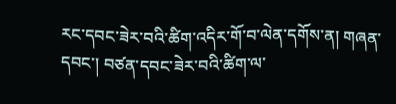རང་དབང་ཟེར་བའི་ཚིག་འདིར་གོ་བ་ལེན་དགོས་ན། གཞན་དབང་། བཙན་དབང་ཟེར་བའི་ཚིག་ལ་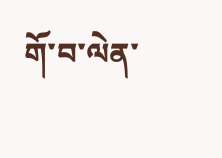གོ་བ་ལེན་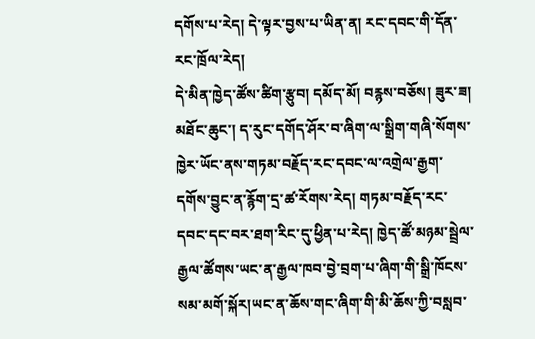དགོས་པ་རེད། དེ་ལྟར་བྱས་པ་ཡིན་ན། རང་དབང་གི་དོན་རང་ཁྲོལ་རེད།
དེ་མིན་ཁྱེད་ཚོས་ཚིག་རྩུབ། དམོད་མོ། བརྙས་བཅོས། ཟུར་ཟ། མཐོང་ཆུང་། ད་རུང་དགོད་ཤོར་བ་ཞིག་ལ་སྒྲིག་གཞི་སོགས་ཁྱེར་ཡོང་ནས་གཏམ་བརྗོད་རང་དབང་ལ་འགྲེལ་རྒྱག་དགོས་བྱུང་ན་རྙོག་དྲ་ཚ་རོགས་རེད། གཏམ་བརྗོད་རང་དབང་དང་བར་ཐག་རིང་དུ་ཕྱིན་པ་རེད། ཁྱེད་ཚོ་མཉམ་སྦྲེལ་རྒྱལ་ཚོགས་ཡང་ན་རྒྱལ་ཁབ་བྱེ་བྲག་པ་ཞིག་གི་སྒྲི་ཁོངས་སམ་མགོ་སྐོར།ཡང་ན་ཆོས་གང་ཞིག་གི་མི་ཆོས་ཀྱི་བསླབ་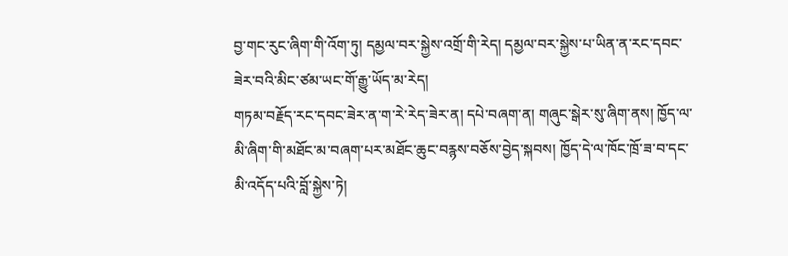བྱ་གང་རུང་ཞིག་གི་འོག་ཏུ། དམྱལ་བར་སྐྱེས་འགྲོ་གི་རེད། དམྱལ་བར་སྐྱེས་པ་ཡིན་ན་རང་དབང་ཟེར་བའི་མིང་ཙམ་ཡང་གོ་རྒྱུ་ཡོད་མ་རེད།
གཏམ་བརྗོད་རང་དབང་ཟེར་ན་ག་རེ་རེད་ཟེར་ན། དཔེ་བཞག་ན། གཞུང་སྒེར་སུ་ཞིག་ནས། ཁྱོད་ལ་མི་ཞིག་གི་མཐོང་མ་བཞག་པར་མཐོང་ཆུང་བརྙས་བཅོས་བྱེད་སྐབས། ཁྱོད་དེ་ལ་ཁོང་ཁྲོ་ཟ་བ་དང་མི་འདོད་པའི་བློ་སྐྱེས་ཏེ།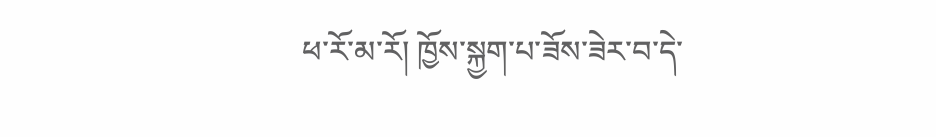ཕ་རོ་མ་རོ། ཁྱོས་སྐྱག་པ་ཟོས་ཟེར་བ་དེ་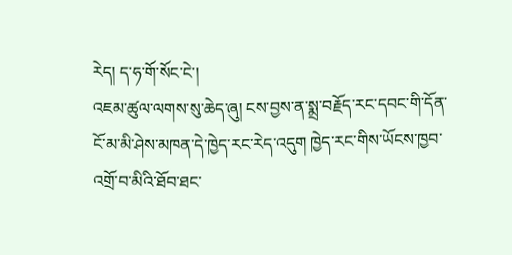རེད། ད་ཧ་གོ་སོང་ངེ་།
འཇམ་ཚུལ་ལགས་སུ་ཆེད་ཞུ། ངས་བྱས་ན་སྨྲ་བརྗོད་རང་དབང་གི་དོན་ངོ་མ་མི་ཤེས་མཁན་དེ་ཁྱེད་རང་རེད་འདུག ཁྱེད་རང་གིས་ཡོངས་ཁྱབ་འགྲོ་བ་མིའི་ཐོབ་ཐང་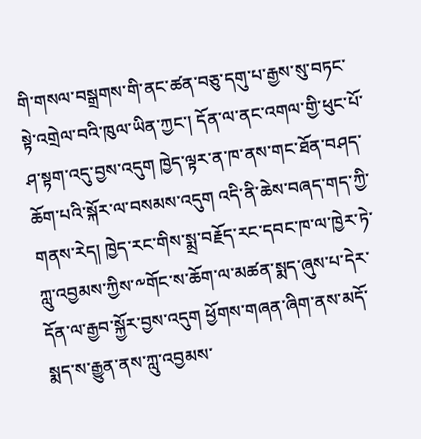གི་གསལ་བསྒྲགས་གི་ནང་ཚན་བཅུ་དགུ་པ་རྒྱས་སུ་བཏང་སྟེ་འགྲེལ་བའི་ཁུལ་ཡིན་ཀྱང་། དོན་ལ་ནང་འགལ་གྱི་ཕུང་པོ་ཤ་སྟག་འདུ་བྱས་འདུག ཁྱེད་ལྟར་ན་ཁ་ནས་གང་ཐོན་བཤད་ཆོག་པའི་སྐོར་ལ་བསམས་འདུག འདི་ནི་ཆེས་བཞད་གད་ཀྱི་གནས་རེད། ཁྱེད་རང་གིས་སྨྲ་བརྗོད་རང་དབང་ཁ་ལ་ཁྱེར་ཏེ་ཀླུ་འབྱམས་ཀྱིས་༸གོང་ས་ཆོག་ལ་མཚན་སྨད་ཞུས་པ་དེར་དོན་ལ་རྒྱབ་སྐྱོར་བྱས་འདུག ཕྱོགས་གཞན་ཞིག་ནས་མདོ་སྨད་ས་རྒྱུན་ནས་ཀླུ་འབྱམས་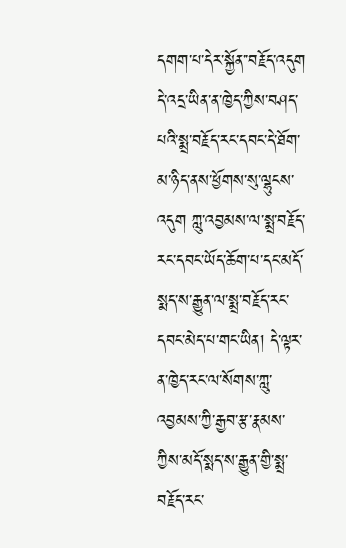དགག་པ་དེར་སྐྱོན་་བརྗོད་འདུག དེ་འདྲ་ཡིན་ན་ཁྱེད་ཀྱིས་བཤད་པའི་སྨྲ་བརྗོད་རང་དབང་དེ་ཐོག་མ་ཉིད་ནས་ཕྱོགས་སུ་ལྷུངས་འདུག ཀླུ་འབྱམས་ལ་སྨྲ་བརྗོད་རང་དབང་ཡོད་ཆོག་པ་དང་མདོ་སྨད་ས་རྒྱུན་ལ་སྨྲ་བརྗོད་རང་དབང་མེད་པ་གང་ཡིན། དེ་ལྟར་ན་ཁྱེད་རང་ལ་སོགས་ཀླུ་འབྱམས་ཀྱི་རྒྱབ་རྩ་རྣམས་ཀྱིས་མདོ་སྨད་ས་རྒྱུན་གྱི་སྨྲ་བརྗོད་རང་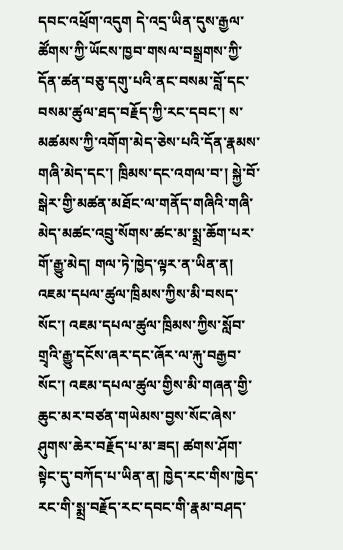དབང་འཕྲོག་འདུག དེ་འདྲ་ཡིན་དུས་རྒྱལ་ཚོགས་ཀྱི་ཡོངས་ཁྱབ་གསལ་བསྒྲགས་ཀྱི་དོན་ཚན་བཅུ་དགུ་པའི་ནང་བསམ་བློ་དང་བསམ་ཚུལ་ཐད་བརྗོད་ཀྱི་རང་དབང་། ས་མཚམས་ཀྱི་འགོག་མེད་ཅེས་པའི་དོན་རྣམས་གཞི་མེད་དང་། ཁྲིམས་དང་འགལ་བ་། སྐྱེ་བོ་སྒེར་གྱི་མཚན་མཐོང་ལ་གནོད་གཞིའི་གཞི་མེད་མཚང་འབྲུ་སོགས་ཚང་མ་སྨྲ་ཆོག་པར་གོ་རྒྱུ་མེད། གལ་ཏེ་ཁྱེད་ལྟར་ན་ཡིན་ན། འཇམ་དཔལ་ཚུལ་ཁྲིམས་ཀྱིས་མི་བསད་སོང་། འཇམ་དཔལ་ཚུལ་ཁྲིམས་ཀྱིས་སློབ་གྲྭའི་རྒྱུ་དངོས་ཞར་དང་ཞོར་ལ་རྐུ་བརྒྱབ་སོང་། འཇམ་དཔལ་ཚུལ་གྱིས་མི་གཞན་གྱི་ཆུང་མར་བཙན་གཡེམས་བྱས་སོང་ཞེས་ཤུགས་ཆེར་བརྗོད་པ་མ་ཟད། ཚགས་ཤོག་སྟེང་དུ་བཀོད་པ་ཡིན་ན། ཁྱེད་རང་གིས་ཁྱེད་རང་གི་སྨྲ་བརྗོད་རང་དབང་གི་རྣམ་བཤད་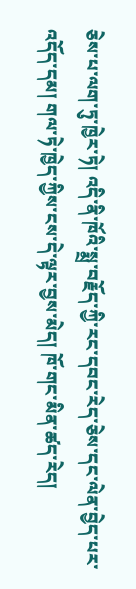ཅེས་པ་ལག་ཏུ་ཁྱེར་ཏེ། འདི་ནི་ཁོའི་སྨྲ་བརྗོད་ཀྱི་རང་དབང་རེད་ཅེས་དང་ལེན་བྱེད་པར་འདོད་དམ། གལ་ཏེ་ཁྱེད་ཀྱིས་ངས་དེ་ལྟར་བྱས་མེད། ཁོ་གང་མིན་ཚད་རེད།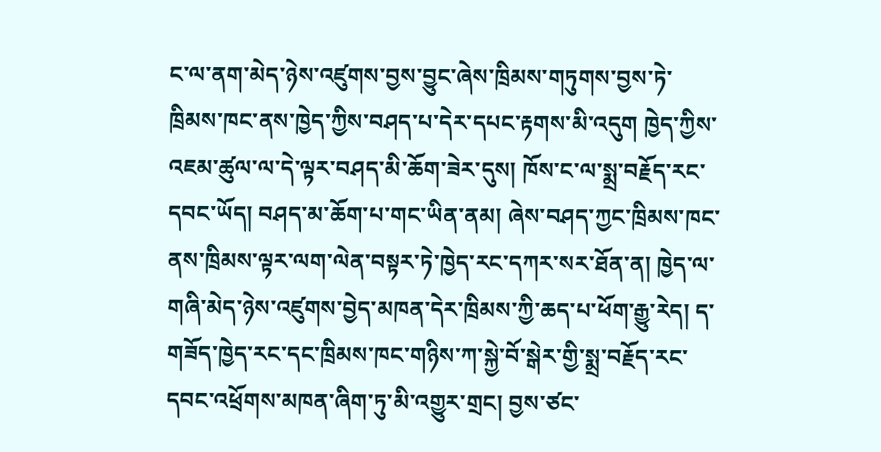ང་ལ་ནག་མེད་ཉེས་འཛུགས་བྱས་བྱུང་ཞེས་ཁྲིམས་གཏུགས་བྱས་ཏེ་ཁྲིམས་ཁང་ནས་ཁྱེད་ཀྱིས་བཤད་པ་དེར་དཔང་རྟགས་མི་འདུག ཁྱེད་ཀྱིས་འཇམ་ཚུལ་ལ་དེ་ལྟར་བཤད་མི་ཆོག་ཟེར་དུས། ཁོས་ང་ལ་སྨྲ་བརྗོད་རང་དབང་ཡོད། བཤད་མ་ཆོག་པ་གང་ཡིན་ནམ། ཞེས་བཤད་ཀྱང་ཁྲིམས་ཁང་ནས་ཁྲིམས་ལྟར་ལག་ལེན་བསྟར་ཏེ་ཁྱེད་རང་དཀར་སར་ཐོན་ན། ཁྱེད་ལ་གཞི་མེད་ཉེས་འཛུགས་བྱེད་མཁན་དེར་ཁྲིམས་ཀྱི་ཆད་པ་ཕོག་རྒྱུ་རེད། ད་གཟོད་ཁྱེད་རང་དང་ཁྲིམས་ཁང་གཉིས་ཀ་སྐྱེ་བོ་སྒེར་གྱི་སྨྲ་བརྗོད་རང་དབང་འཕྲོགས་མཁན་ཞིག་ཏུ་མི་འགྱུར་གྲང། བྱས་ཙང་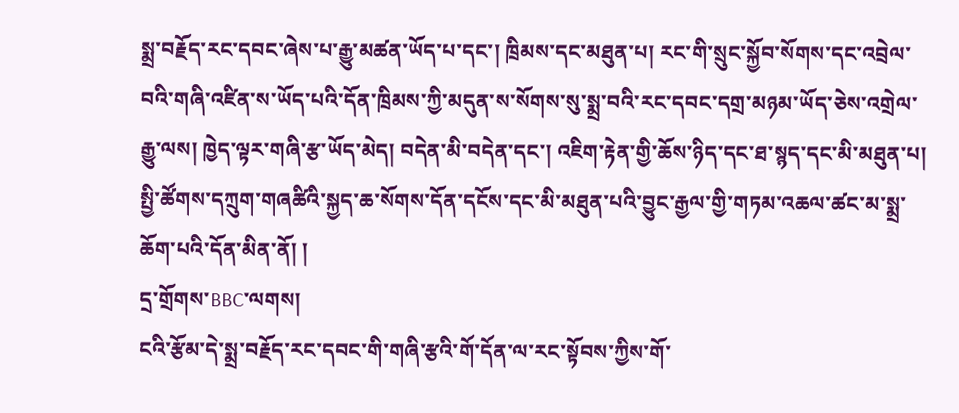སྨྲ་བརྗོད་རང་དབང་ཞེས་པ་རྒྱུ་མཚན་ཡོད་པ་དང་། ཁྲིམས་དང་མཐུན་པ། རང་གི་སྲུང་སྐྱོབ་སོགས་དང་འབྲེལ་བའི་གཞི་འཛིན་ས་ཡོད་པའི་དོན་ཁྲིམས་ཀྱི་མདུན་ས་སོགས་སུ་སྨྲ་བའི་རང་དབང་དགྲ་མཉམ་ཡོད་ཅེས་འགྲེལ་རྒྱུ་ལས། ཁྱེད་ལྟར་གཞི་རྩ་ཡོད་མེད། བདེན་མི་བདེན་དང་། འཇིག་རྟེན་གྱི་ཆོས་ཉིད་དང་ཐ་སྙད་དང་མི་མཐུན་པ། སྤྱི་ཚོགས་དཀྲུག་གཞཚིའི་སྐྱད་ཆ་སོགས་དོན་དངོས་དང་མི་མཐུན་པའི་བྱུང་རྒྱལ་གྱི་གཏམ་འཆལ་ཚང་མ་སྨྲ་ཆོག་པའི་དོན་མིན་ནོ། །
དྲ་གྲོགས་BBC་ལགས།
ངའི་རྩོམ་དེ་སྨྲ་བརྗོད་རང་དབང་གི་གཞི་རྩའི་གོ་དོན་ལ་རང་སྟོབས་ཀྱིས་གོ་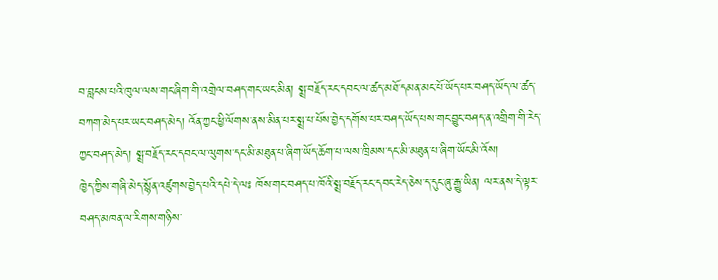བ་བླངས་པའི་ཁུལ་ལས་གང་ཞིག་གི་འགྲེལ་བཤད་གང་ཡང་མིན། སྨྲ་བརྗོད་རང་དབང་ལ་ཚད་མཐོ་དམན་མང་པོ་ཡོད་པར་བཤད་ཡོད་ལ་ཚད་བཀག་མེད་པར་ཡང་བཤད་མེད། འོན་ཀྱང་ཕྱི་ལོགས་ནས་མིན་པར་སྨྲ་པ་པོས་བྱེད་དགོས་པར་བཤད་ཡོད་པས་གང་བྱུང་བཤད་ན་འགྲིག་གི་རེད་ཀྱང་བཤད་མེད། སྨྲ་བརྗོད་རང་དབང་ལ་ལུགས་དང་མི་མཐུན་པ་ཞིག་ཡོད་ཆོག་པ་ལས་ཁྲིམས་དང་མི་མཐུན་པ་ཞིག་ཡོང་མི་འོས།
ཁྱེད་ཀྱིས་གཞི་མེད་སྙོན་འཛུགས་བྱེད་པའི་དཔེ་དེ་ལཿ ཁོས་གང་བཤད་པ་ཁོའི་སྨྲ་བརྗོད་རང་དབང་རེད་ཅེས་ད་དུང་ཞུ་རྒྱུ་ཡིན། ལར་ནས་དེ་ལྟར་བཤད་མཁན་ལ་རིགས་གཉིས་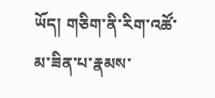ཡོད། གཅིག་ནི་རིག་འཚོ་མ་ཟིན་པ་རྣམས་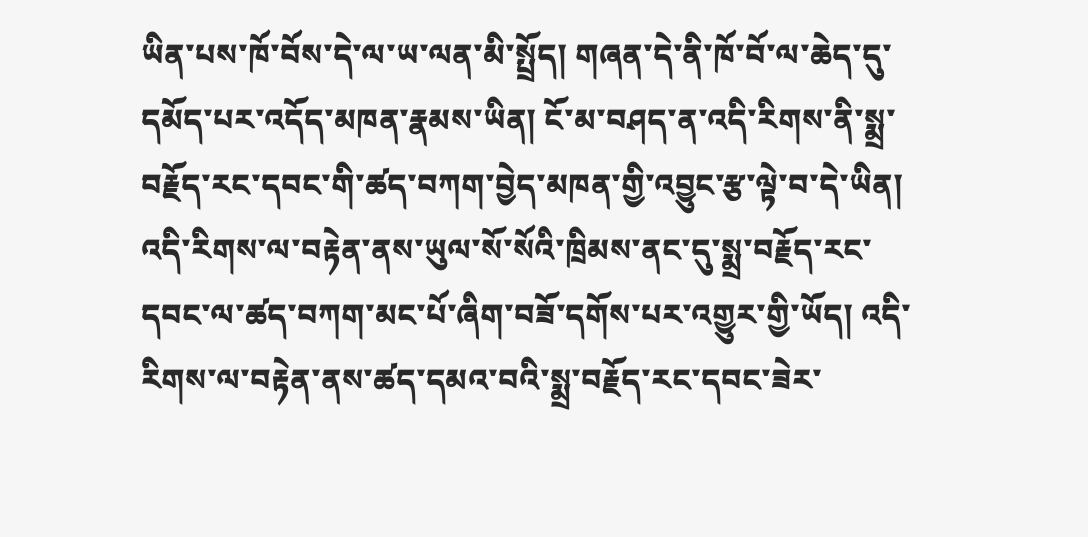ཡིན་པས་ཁོ་བོས་དེ་ལ་ཡ་ལན་མི་སྤྲོད། གཞན་དེ་ནི་ཁོ་བོ་ལ་ཆེད་དུ་དམོད་པར་འདོད་མཁན་རྣམས་ཡིན། ངོ་མ་བཤད་ན་འདི་རིགས་ནི་སྨྲ་བརྗོད་རང་དབང་གི་ཚད་བཀག་བྱེད་མཁན་གྱི་འབྱུང་རྩ་ལྟེ་བ་དེ་ཡིན། འདི་རིགས་ལ་བརྟེན་ནས་ཡུལ་སོ་སོའི་ཁྲིམས་ནང་དུ་སྨྲ་བརྗོད་རང་དབང་ལ་ཚད་བཀག་མང་པོ་ཞིག་བཟོ་དགོས་པར་འགྱུར་གྱི་ཡོད། འདི་རིགས་ལ་བརྟེན་ནས་ཚད་དམའ་བའི་སྨྲ་བརྗོད་རང་དབང་ཟེར་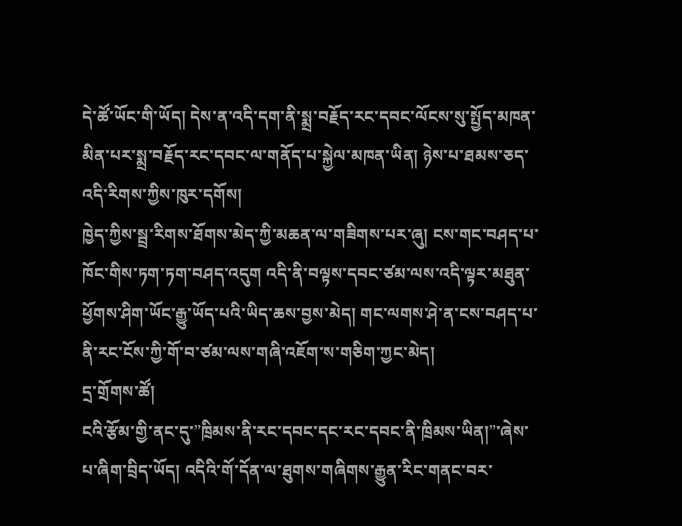དེ་ཚོ་ཡོང་གི་ཡོད། དེས་ན་འདི་དག་ནི་སྨྲ་བརྗོད་རང་དབང་ལོངས་སུ་སྤྱོད་མཁན་མིན་པར་སྨྲ་བརྗོད་རང་དབང་ལ་གནོད་པ་སྐྱེལ་མཁན་ཡིན། ཉེས་པ་ཐམས་ཅད་འདི་རིགས་ཀྱིས་ཁུར་དགོས།
ཁྱེད་ཀྱིས་སྦྲ་རིགས་ཐོགས་མེད་ཀྱི་མཆན་ལ་གཟིགས་པར་ཞུ། ངས་གང་བཤད་པ་ཁོང་གིས་ཏག་ཏག་བཤད་འདུག འདི་ནི་བལྟས་དབང་ཙམ་ལས་འདི་ལྟར་མཐུན་ཕྱོགས་ཤིག་ཡོང་རྒྱུ་ཡོད་པའི་ཡིད་ཆས་བྱས་མེད། གང་ལགས་ཤེ་ན་ངས་བཤད་པ་ནི་རང་ངོས་ཀྱི་གོ་བ་ཙམ་ལས་གཞི་འཇོག་ས་གཅིག་ཀྱང་མེད།
དྲ་གྲོགས་ཚོ།
ངའི་རྩོམ་གྱི་ནང་དུ་”ཁྲིམས་ནི་རང་དབང་དང་རང་དབང་ནི་ཁྲིམས་ཡིན།”་ཞེས་པ་ཞིག་བྲིད་ཡོད། འདིའི་གོ་དོན་ལ་ཐུགས་གཞིགས་རྒྱུན་རིང་གནང་བར་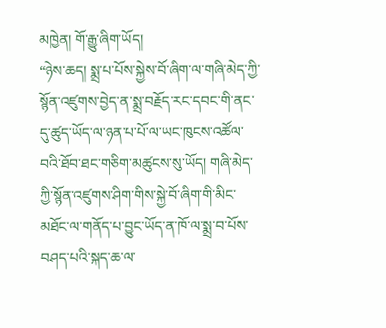མཁྱེན། གོ་རྒྱུ་ཞིག་ཡོད།
“ཉེས་ཆད། སྨྲ་པ་པོས་སྐྱེས་བོ་ཞིག་ལ་གཞི་མེད་ཀྱི་སྙོན་འཛུགས་བྱེད་ན་སྨྲ་བརྗོད་རང་དབང་གི་ནང་དུ་ཚུད་ཡོད་ལ་ཉན་པ་པོ་ལ་ཡང་ཁུངས་འཚོལ་བའི་ཐོབ་ཐང་གཅིག་མཚུངས་སུ་ཡོད། གཞི་མེད་ཀྱི་སྙོན་འཛུགས་ཤིག་གིས་སྐྱེ་བོ་ཞིག་གི་མིང་མཐོང་ལ་གནོད་པ་བྱུང་ཡོད་ན་ཁོ་ལ་སྨྲ་བ་པོས་བཤད་པའི་སྐད་ཆ་ལ་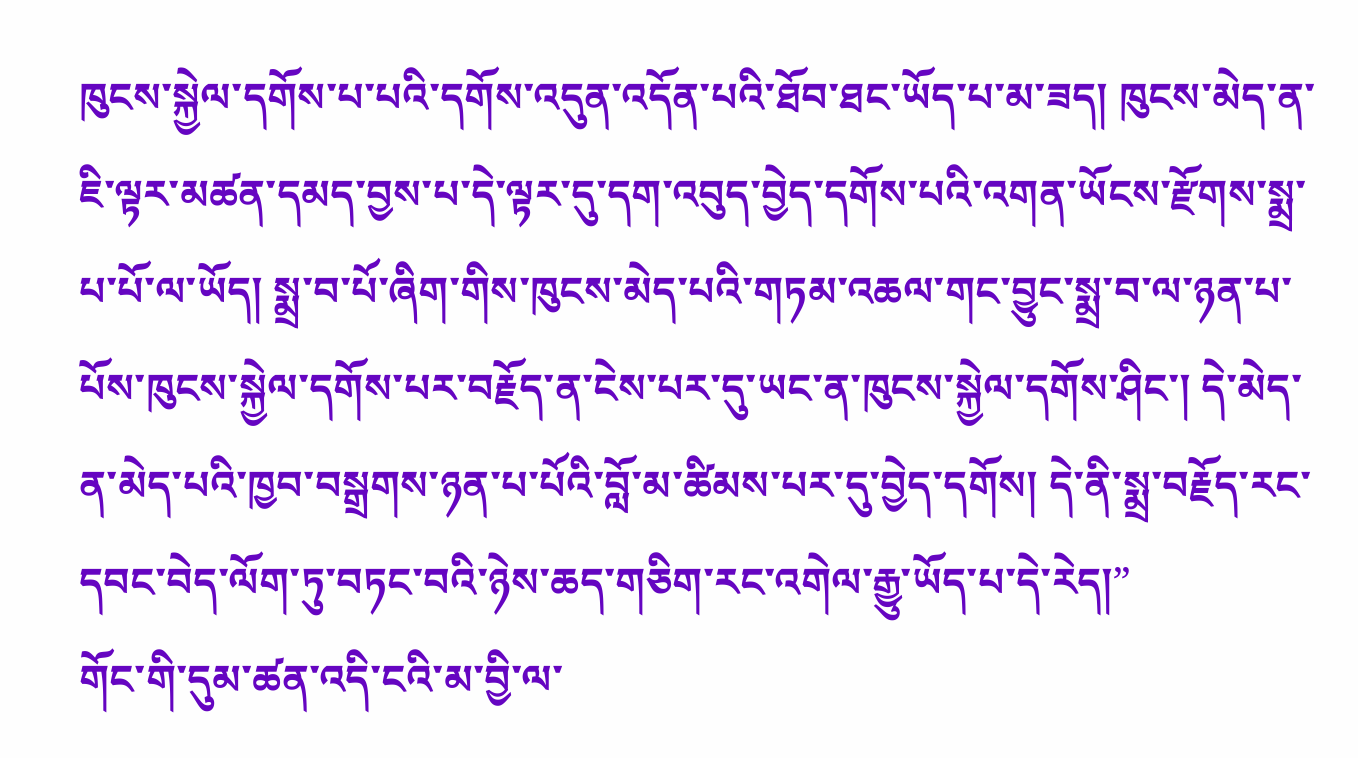ཁུངས་སྐྱེལ་དགོས་པ་པའི་དགོས་འདུན་འདོན་པའི་ཐོབ་ཐང་ཡོད་པ་མ་ཟད། ཁུངས་མེད་ན་ཇི་ལྟར་མཚན་དམད་བྱས་པ་དེ་ལྟར་དུ་དག་འབུད་བྱེད་དགོས་པའི་འགན་ཡོངས་རྫོགས་སྨྲ་པ་པོ་ལ་ཡོད། སྨྲ་བ་པོ་ཞིག་གིས་ཁུངས་མེད་པའི་གཏམ་འཆལ་གང་བྱུང་སྨྲ་བ་ལ་ཉན་པ་པོས་ཁུངས་སྐྱེལ་དགོས་པར་བརྗོད་ན་ངེས་པར་དུ་ཡང་ན་ཁུངས་སྐྱེལ་དགོས་ཤིང་། དེ་མེད་ན་མེད་པའི་ཁྱབ་བསྒྲགས་ཉན་པ་པོའི་བློ་མ་ཚིམས་པར་དུ་བྱེད་དགོས། དེ་ནི་སྨྲ་བརྗོད་རང་དབང་བེད་ལོག་ཏུ་བཏང་བའི་ཉེས་ཆད་གཅིག་རང་འགེལ་རྒྱུ་ཡོད་པ་དེ་རེད།”
གོང་གི་དུམ་ཚན་འདི་ངའི་མ་བྱི་ལ་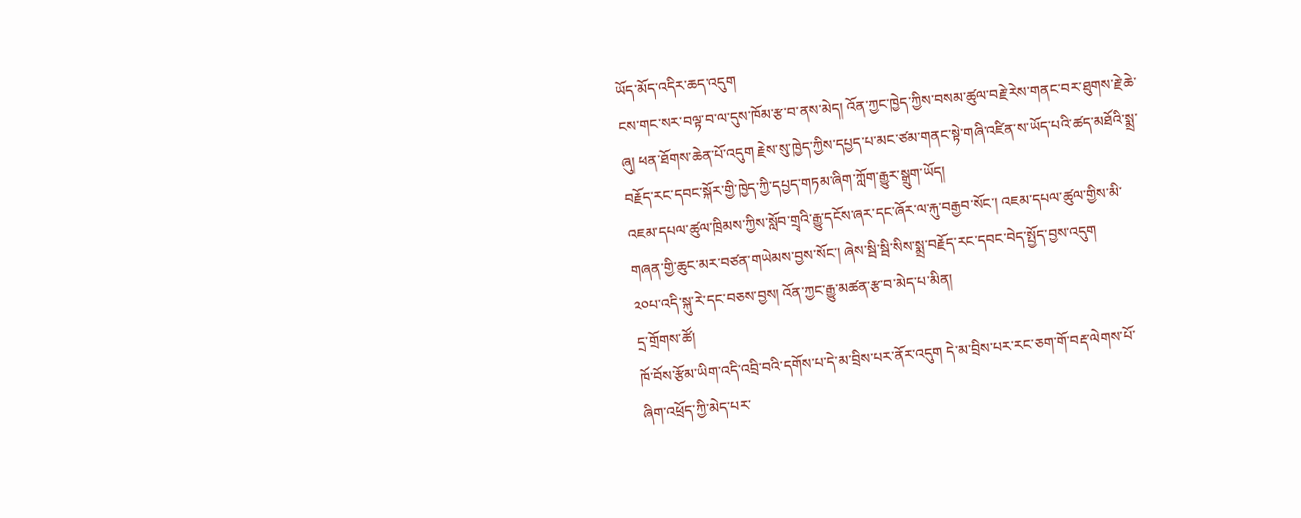ཡོད་མོད་འདིར་ཆད་འདུག
ངས་གང་སར་བལྟ་བ་ལ་དུས་ཁོམ་རྩ་བ་ནས་མེད། འོན་ཀྱང་ཁྱེད་ཀྱིས་བསམ་ཚུལ་བརྗེ་རེས་གནང་བར་ཐུགས་རྗེ་ཆེ་ཞུ། ཕན་ཐོགས་ཆེན་པོ་འདུག རྗེས་སུ་ཁྱེད་ཀྱིས་དཔྱད་པ་མང་ཙམ་གནང་སྟེ་གཞི་འཛིན་ས་ཡོད་པའི་ཚད་མཐོའི་སྨྲ་བརྗོད་རང་དབང་སྐོར་གྱི་ཁྱེད་ཀྱི་དཔྱད་གཏམ་ཞིག་ཀློག་རྒྱུར་སྒྲུག་ཡོད།
འཇམ་དཔལ་ཚུལ་ཁྲིམས་ཀྱིས་སློབ་གྲྭའི་རྒྱུ་དངོས་ཞར་དང་ཞོར་ལ་རྐུ་བརྒྱབ་སོང་། འཇམ་དཔལ་ཚུལ་གྱིས་མི་གཞན་གྱི་ཆུང་མར་བཙན་གཡེམས་བྱས་སོང་། ཞེས་སྦི་སྦི་སིས་སྨྲ་བརྗོད་རང་དབང་བེད་སྤྱོད་བྱས་འདུག
༢༠པ་འདི་སྐུ་རེ་དང་བཅས་བྱས། འོན་ཀྱང་རྒྱུ་མཚན་རྩ་བ་མེད་པ་མིན།
དྲ་གྲོགས་ཚོ།
ཁོ་བོས་རྩོམ་ཡིག་འདི་འབྲི་བའི་དགོས་པ་དེ་མ་བྲིས་པར་ནོར་འདུག དེ་མ་བྲིས་པར་རང་ཅག་གོ་བརྡ་ལེགས་པོ་ཞིག་འཕྲོད་ཀྱི་མེད་པར་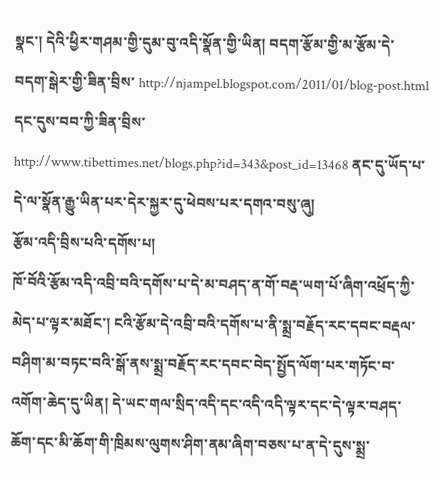སྣང་། དེའི་ཕྱིར་གཤམ་གྱི་དུམ་བུ་འདི་སྣོན་གྱི་ཡིན། བདག་རྩོམ་གྱི་མ་རྩོམ་དེ་བདག་སྒེར་གྱི་ཟིན་བྲིས་ http://njampel.blogspot.com/2011/01/blog-post.html དང་དུས་བབ་ཀྱི་ཟིན་བྲིས་ http://www.tibettimes.net/blogs.php?id=343&post_id=13468 ནང་དུ་ཡོད་པ་དེ་ལ་སྣོན་རྒྱུ་ཡིན་པར་དེར་སྐྱར་དུ་ཕེབས་པར་དགའ་བསུ་ཞུ།
རྩོམ་འདི་བྲིས་པའི་དགོས་པ།
ཁོ་བོའི་རྩོམ་འདི་འབྲི་བའི་དགོས་པ་དེ་མ་བཤད་ན་གོ་བརྡ་ཡག་པོ་ཞིག་འཕྲོད་ཀྱི་མེད་པ་ལྟར་མཐོང་། ངའི་རྩོམ་དེ་འབྲི་བའི་དགོས་པ་ནི་སྨྲ་བརྗོད་རང་དབང་བརྡལ་བཤིག་མ་བཏང་བའི་སྒོ་ནས་སྨྲ་བརྗོད་རང་དབང་བེད་སྤྱོད་ལོག་པར་གཏོང་བ་འགོག་ཆེད་དུ་ཡིན། དེ་ཡང་གལ་སྲིད་འདི་དང་འདི་འདི་ལྟར་དང་དེ་ལྟར་བཤད་ཆོག་དང་མི་ཆོག་གི་ཁྲིམས་ལུགས་ཤིག་ནམ་ཞིག་བཅས་པ་ན་དེ་དུས་སྨྲ་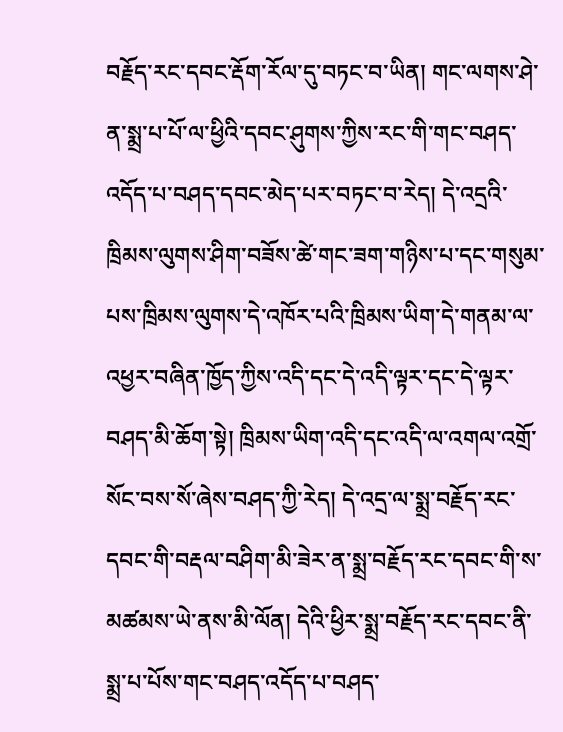བརྗོད་རང་དབང་རྡོག་རོལ་དུ་བཏང་བ་ཡིན། གང་ལགས་ཤེ་ན་སྨྲ་པ་པོ་ལ་ཕྱིའི་དབང་ཤུགས་ཀྱིས་རང་གི་གང་བཤད་འདོད་པ་བཤད་དབང་མེད་པར་བཏང་བ་རེད། དེ་འདྲའི་ཁྲིམས་ལུགས་ཤིག་བཟོས་ཚེ་གང་ཟག་གཉིས་པ་དང་གསུམ་པས་ཁྲིམས་ལུགས་དེ་འཁོར་པའི་ཁྲིམས་ཡིག་དེ་གནམ་ལ་འཕྱར་བཞིན་ཁྱོད་ཀྱིས་འདི་དང་དེ་འདི་ལྟར་དང་དེ་ལྟར་བཤད་མི་ཆོག་སྟེ། ཁྲིམས་ཡིག་འདི་དང་འདི་ལ་འགལ་འགྲོ་སོང་བས་སོ་ཞེས་བཤད་ཀྱི་རེད། དེ་འདྲ་ལ་སྨྲ་བརྗོད་རང་དབང་གི་བརྡལ་བཤིག་མི་ཟེར་ན་སྨྲ་བརྗོད་རང་དབང་གི་ས་མཚམས་ཡེ་ནས་མི་ལོན། དེའི་ཕྱིར་སྨྲ་བརྗོད་རང་དབང་ནི་སྨྲ་པ་པོས་གང་བཤད་འདོད་པ་བཤད་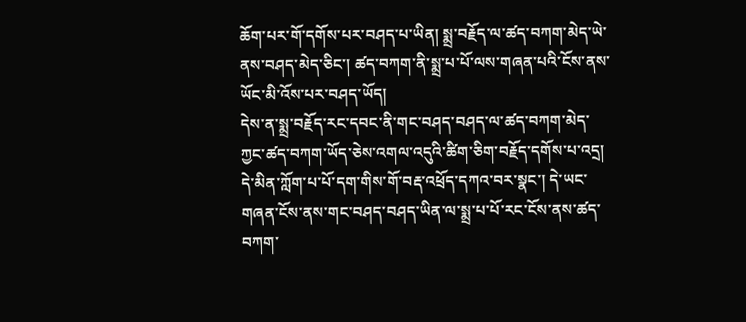ཆོག་པར་གོ་དགོས་པར་བཤད་པ་ཡིན། སྨྲ་བརྗོད་ལ་ཚད་བཀག་མེད་ཡེ་ནས་བཤད་མེད་ཅིང་། ཚད་བཀག་ནི་སྨྲ་པ་པོ་ལས་གཞན་པའི་ངོས་ནས་ཡོང་མི་འོས་པར་བཤད་ཡོད།
དེས་ན་སྨྲ་བརྗོད་རང་དབང་ནི་གང་བཤད་བཤད་ལ་ཚད་བཀག་མེད་ཀྱང་ཚད་བཀག་ཡོད་ཅེས་འགལ་འདུའི་ཚིག་ཅིག་བརྗོད་དགོས་པ་འདྲ། དེ་མིན་ཀློག་པ་པོ་དག་གིས་གོ་བརྡ་འཕྲོད་དཀའ་བར་སྣང་། དེ་ཡང་གཞན་ངོས་ནས་གང་བཤད་བཤད་ཡིན་ལ་སྨྲ་པ་པོ་རང་ངོས་ནས་ཚད་བཀག་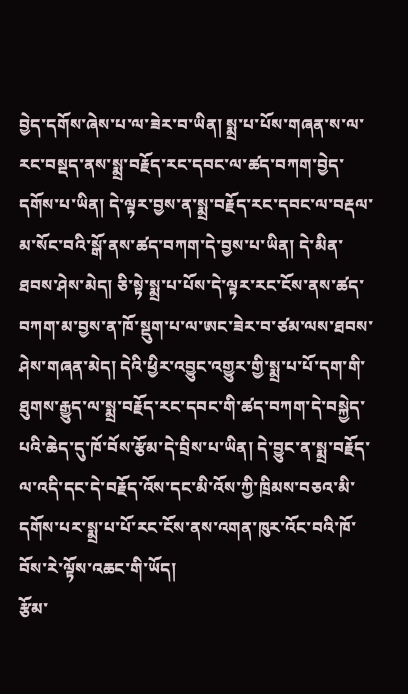བྱེད་དགོས་ཞེས་པ་ལ་ཟེར་བ་ཡིན། སྨྲ་པ་པོས་གཞན་ས་ལ་རང་བསྡད་ནས་སྨྲ་བརྗོད་རང་དབང་ལ་ཚད་བཀག་བྱེད་དགོས་པ་ཡིན། དེ་ལྟར་བྱས་ན་སྨྲ་བརྗོད་རང་དབང་ལ་བརྡལ་མ་སོང་བའི་སྒོ་ནས་ཚད་བཀག་དེ་བྱས་པ་ཡིན། དེ་མིན་ཐབས་ཤེས་མེད། ཅི་སྟེ་སྨྲ་པ་པོས་དེ་ལྟར་རང་ངོས་ནས་ཚད་བཀག་མ་བྱས་ན་ཁོ་སྡུག་པ་ལ་ཨང་ཟེར་བ་ཙམ་ལས་ཐབས་ཤེས་གཞན་མེད། དེའི་ཕྱིར་འབྱུང་འགྱུར་གྱི་སྨྲ་པ་པོ་དག་གི་ཐུགས་རྒྱུད་ལ་སྨྲ་བརྗོད་རང་དབང་གི་ཚད་བཀག་དེ་བསྐྱེད་པའི་ཆེད་དུ་ཁོ་བོས་རྩོམ་དེ་བྲིས་པ་ཡིན། དེ་བྱུང་ན་སྨྲ་བརྗོད་ལ་འདི་དང་དེ་བརྗོད་འོས་དང་མི་འོས་ཀྱི་ཁྲིམས་བཅའ་མི་དགོས་པར་སྨྲ་པ་པོ་རང་ངོས་ནས་འགན་ཁུར་འོང་བའི་ཁོ་བོས་རེ་ལྟོས་འཆང་གི་ཡོད།
རྩོམ་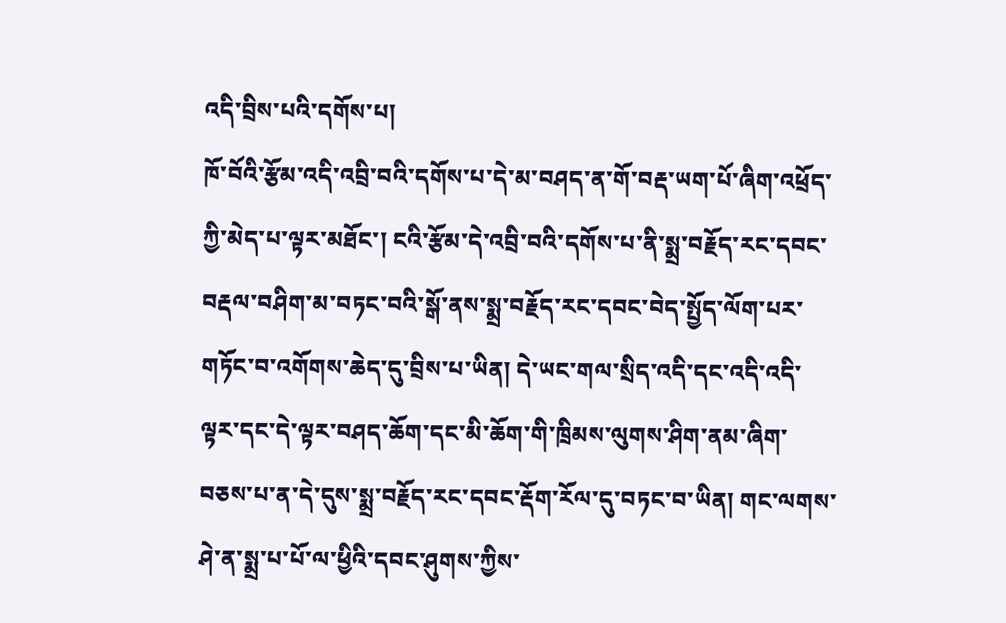འདི་བྲིས་པའི་དགོས་པ།
ཁོ་བོའི་རྩོམ་འདི་འབྲི་བའི་དགོས་པ་དེ་མ་བཤད་ན་གོ་བརྡ་ཡག་པོ་ཞིག་འཕྲོད་ཀྱི་མེད་པ་ལྟར་མཐོང་། ངའི་རྩོམ་དེ་འབྲི་བའི་དགོས་པ་ནི་སྨྲ་བརྗོད་རང་དབང་བརྡལ་བཤིག་མ་བཏང་བའི་སྒོ་ནས་སྨྲ་བརྗོད་རང་དབང་བེད་སྤྱོད་ལོག་པར་གཏོང་བ་འགོགས་ཆེད་དུ་བྲིས་པ་ཡིན། དེ་ཡང་གལ་སྲིད་འདི་དང་འདི་འདི་ལྟར་དང་དེ་ལྟར་བཤད་ཆོག་དང་མི་ཆོག་གི་ཁྲིམས་ལུགས་ཤིག་ནམ་ཞིག་བཅས་པ་ན་དེ་དུས་སྨྲ་བརྗོད་རང་དབང་རྡོག་རོལ་དུ་བཏང་བ་ཡིན། གང་ལགས་ཤེ་ན་སྨྲ་པ་པོ་ལ་ཕྱིའི་དབང་ཤུགས་ཀྱིས་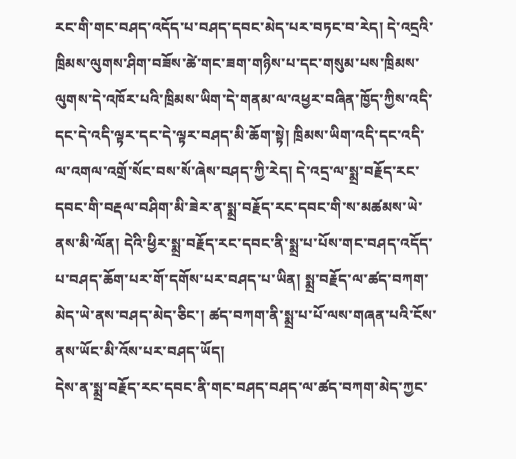རང་གི་གང་བཤད་འདོད་པ་བཤད་དབང་མེད་པར་བཏང་བ་རེད། དེ་འདྲའི་ཁྲིམས་ལུགས་ཤིག་བཟོས་ཚེ་གང་ཟག་གཉིས་པ་དང་གསུམ་པས་ཁྲིམས་ལུགས་དེ་འཁོར་པའི་ཁྲིམས་ཡིག་དེ་གནམ་ལ་འཕྱར་བཞིན་ཁྱོད་ཀྱིས་འདི་དང་དེ་འདི་ལྟར་དང་དེ་ལྟར་བཤད་མི་ཆོག་སྟེ། ཁྲིམས་ཡིག་འདི་དང་འདི་ལ་འགལ་འགྲོ་སོང་བས་སོ་ཞེས་བཤད་ཀྱི་རེད། དེ་འདྲ་ལ་སྨྲ་བརྗོད་རང་དབང་གི་བརྡལ་བཤིག་མི་ཟེར་ན་སྨྲ་བརྗོད་རང་དབང་གི་ས་མཚམས་ཡེ་ནས་མི་ལོན། དེའི་ཕྱིར་སྨྲ་བརྗོད་རང་དབང་ནི་སྨྲ་པ་པོས་གང་བཤད་འདོད་པ་བཤད་ཆོག་པར་གོ་དགོས་པར་བཤད་པ་ཡིན། སྨྲ་བརྗོད་ལ་ཚད་བཀག་མེད་ཡེ་ནས་བཤད་མེད་ཅིང་། ཚད་བཀག་ནི་སྨྲ་པ་པོ་ལས་གཞན་པའི་ངོས་ནས་ཡོང་མི་འོས་པར་བཤད་ཡོད།
དེས་ན་སྨྲ་བརྗོད་རང་དབང་ནི་གང་བཤད་བཤད་ལ་ཚད་བཀག་མེད་ཀྱང་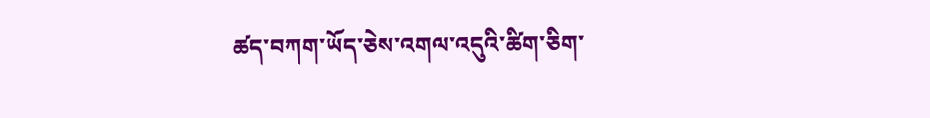ཚད་བཀག་ཡོད་ཅེས་འགལ་འདུའི་ཚིག་ཅིག་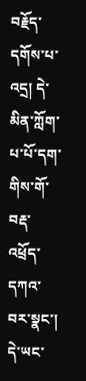བརྗོད་དགོས་པ་འདྲ། དེ་མིན་ཀློག་པ་པོ་དག་གིས་གོ་བརྡ་འཕྲོད་དཀའ་བར་སྣང་། དེ་ཡང་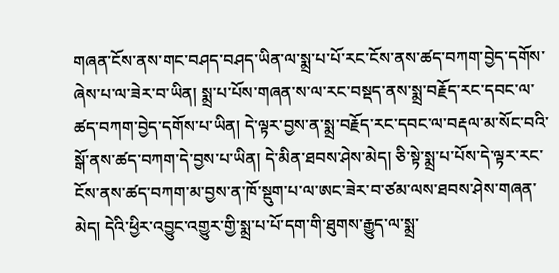གཞན་ངོས་ནས་གང་བཤད་བཤད་ཡིན་ལ་སྨྲ་པ་པོ་རང་ངོས་ནས་ཚད་བཀག་བྱེད་དགོས་ཞེས་པ་ལ་ཟེར་བ་ཡིན། སྨྲ་པ་པོས་གཞན་ས་ལ་རང་བསྡད་ནས་སྨྲ་བརྗོད་རང་དབང་ལ་ཚད་བཀག་བྱེད་དགོས་པ་ཡིན། དེ་ལྟར་བྱས་ན་སྨྲ་བརྗོད་རང་དབང་ལ་བརྡལ་མ་སོང་བའི་སྒོ་ནས་ཚད་བཀག་དེ་བྱས་པ་ཡིན། དེ་མིན་ཐབས་ཤེས་མེད། ཅི་སྟེ་སྨྲ་པ་པོས་དེ་ལྟར་རང་ངོས་ནས་ཚད་བཀག་མ་བྱས་ན་ཁོ་སྡུག་པ་ལ་ཨང་ཟེར་བ་ཙམ་ལས་ཐབས་ཤེས་གཞན་མེད། དེའི་ཕྱིར་འབྱུང་འགྱུར་གྱི་སྨྲ་པ་པོ་དག་གི་ཐུགས་རྒྱུད་ལ་སྨྲ་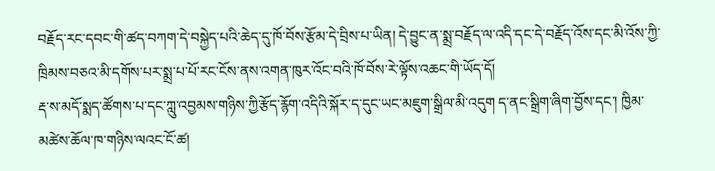བརྗོད་རང་དབང་གི་ཚད་བཀག་དེ་བསྐྱེད་པའི་ཆེད་དུ་ཁོ་བོས་རྩོམ་དེ་བྲིས་པ་ཡིན། དེ་བྱུང་ན་སྨྲ་བརྗོད་ལ་འདི་དང་དེ་བརྗོད་འོས་དང་མི་འོས་ཀྱི་ཁྲིམས་བཅའ་མི་དགོས་པར་སྨྲ་པ་པོ་རང་ངོས་ནས་འགན་ཁུར་འོང་བའི་ཁོ་བོས་རེ་ལྟོས་འཆང་གི་ཡོད་དོ།
རྡ་ས་མདོ་སྨད་ཚོགས་པ་དང་ཀླུ་འབྱམས་གཉིས་ཀྱི་རྩོད་རྙོག་འདིའི་སྐོར་ད་དུང་ཡང་མཇུག་སྒྲིལ་མི་འདུག ད་ནང་སྒྲིག་ཞིག་བྱོས་དང་། ཁྱིམ་མཚེས་ཆོལ་ཁ་གཉིས་ལའང་ངོ་ཚ།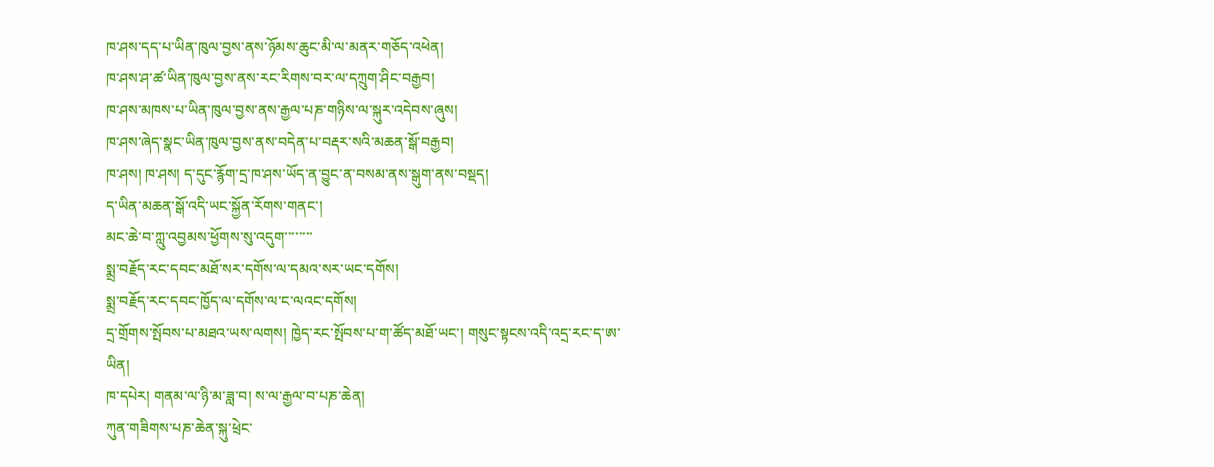ཁ་ཤས་དད་པ་ཡིན་ཁུལ་བྱས་ནས་ཉོམས་ཆུང་མི་ལ་མནར་གཅོད་འཕེན།
ཁ་ཤས་ཤ་ཚ་ཡིན་ཁུལ་བྱས་ནས་རང་རིགས་བར་ལ་དཀྲུག་ཤིང་བརྒྱབ།
ཁ་ཤས་མཁས་པ་ཡིན་ཁུལ་བྱས་ནས་རྒྱལ་པཎ་གཉིས་ལ་སྐུར་འདེབས་ཞུས།
ཁ་ཤས་ཞེད་སྣང་ཡིན་ཁུལ་བྱས་ནས་བདེན་པ་བརྡར་སའི་མཆན་སྒོ་བརྒྱབ།
ཁ་ཤས། ཁ་ཤས། ད་དུང་རྙོག་དྲ་ཁ་ཤས་ཡོད་ན་བྱུང་ན་བསམ་ནས་སྒུག་ནས་བསྡད།
ད་ཡིན་མཆན་སྒོ་འདི་ཡང་སྐྱོན་རོགས་གནང་།
མང་ཆེ་བ་ཀླུ་འབྱམས་ཕྱོགས་སུ་འདུག་་་་་་་་
སྨྲ་བརྗོད་རང་དབང་མཐོ་སར་དགོས་ལ་དམའ་སར་ཡང་དགོས།
སྨྲ་བརྗོད་རང་དབང་ཁྱོད་ལ་དགོས་ལ་ང་ལའང་དགོས།
དྲ་གྲོགས་སྤོབས་པ་མཐའ་ཡས་ལགས། ཁྱེད་རང་སྤོབས་པ་ག་ཚོད་མཐོ་ཡང་། གསུང་སྟངས་འདི་འདྲ་རང་ད་ཨ་ཡིན།
ཁ་དཔེར། གནམ་ལ་ཉི་མ་ཟླ་བ། ས་ལ་རྒྱལ་བ་པཎ་ཆེན།
ཀུན་གཟིགས་པཎ་ཆེན་སྐུ་ཕྲེང་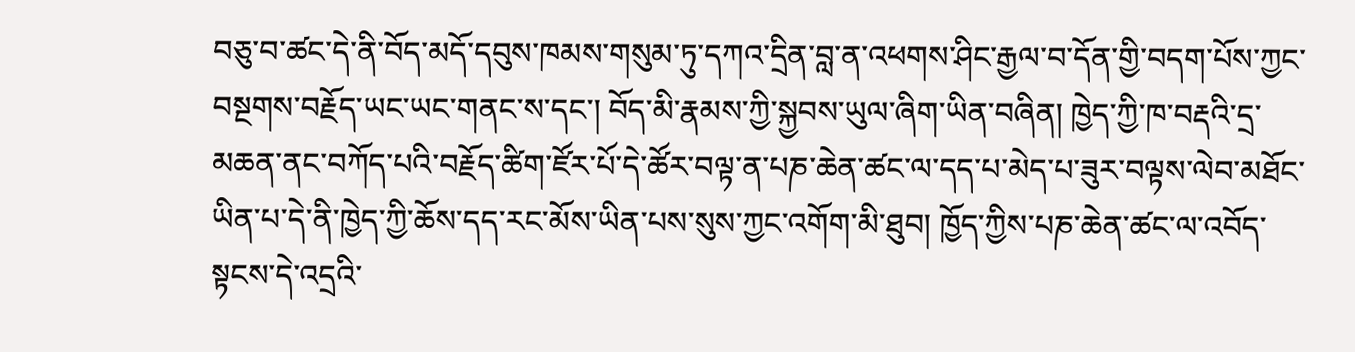བཅུ་བ་ཚང་དེ་ནི་བོད་མདོ་དབུས་ཁམས་གསུམ་ཏུ་དཀའ་དྲིན་བླ་ན་འཕགས་ཤིང་རྒྱལ་བ་དོན་གྱི་བདག་པོས་ཀྱང་བསྔགས་བརྗོད་ཡང་ཡང་གནང་ས་དང་། བོད་མི་རྣམས་ཀྱི་སྐྱབས་ཡུལ་ཞིག་ཡིན་བཞིན། ཁྱེད་ཀྱི་ཁ་བརྡའི་དྲ་མཆན་ནང་བཀོད་པའི་བརྗོད་ཚིག་ཛོར་པོ་དེ་ཚོར་བལྟ་ན་པཎ་ཆེན་ཚང་ལ་དད་པ་མེད་པ་ཟུར་བལྟས་ལེབ་མཐོང་ཡིན་པ་དེ་ནི་ཁྱེད་ཀྱི་ཆོས་དད་རང་མོས་ཡིན་པས་སུས་ཀྱང་འགོག་མི་ཐུབ། ཁྱོད་ཀྱིས་པཎ་ཆེན་ཚང་ལ་འབོད་སྟངས་དེ་འདྲའི་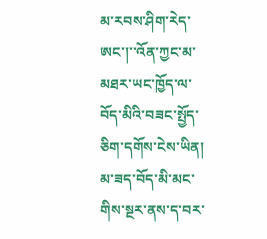མ་རབས་ཤིག་རེད་ཨང་།་་འོན་ཀྱང་མ་མཐར་ཡང་ཁྱོད་ལ་བོད་མིའི་བཟང་སྤྱོད་ཅིག་དགོས་ངེས་ཡིན། མ་ཟད་བོད་མི་མང་གིས་སྔར་ནས་ད་བར་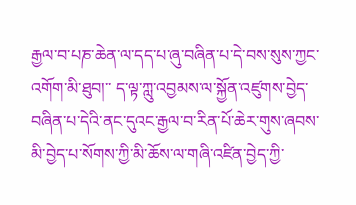རྒྱལ་བ་པཎ་ཆེན་ལ་དད་པ་ཞུ་བཞིན་པ་དེ་བས་སུས་ཀྱང་འགོག་མི་ཐུབ།་་ ད་ལྟ་ཀླུ་འབྱམས་ལ་སྐྱོན་འཛུགས་བྱེད་བཞིན་པ་དེའི་ནང་དུའང་རྒྱལ་བ་རིན་པོ་ཆེར་གུས་ཞབས་མི་བྱེད་པ་སོགས་ཀྱི་མི་ཆོས་ལ་གཞི་འཛིན་བྱེད་ཀྱི་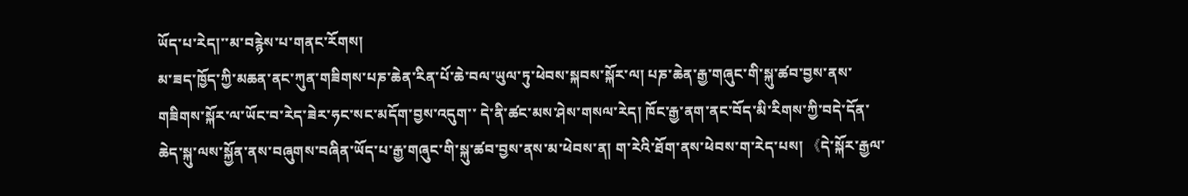ཡོད་པ་རེད།་་མ་བརྙེས་པ་གནང་རོགས།
མ་ཟད་ཁྱོད་ཀྱི་མཆན་ནང་ཀུན་གཟིགས་པཎ་ཆེན་རིན་པོ་ཆེ་བལ་ཡུལ་ཏུ་ཕེབས་སྐབས་སྐོར་ལ། པཎ་ཆེན་རྒྱ་གཞུང་གི་སྐུ་ཚབ་བྱས་ནས་གཟིགས་སྐོར་ལ་ཡོང་བ་རེད་ཟེར་ཧང་སང་མདོག་བྱས་འདུག་་ དེ་ནི་ཚང་མས་ཤེས་གསལ་རེད། ཁོང་རྒྱ་ནག་ནང་བོད་མི་རིགས་ཀྱི་བདེ་དོན་ཆེད་སྐུ་ལས་སྐྱོན་ནས་བཞུགས་བཞིན་ཡོད་པ་རྒྱ་གཞུང་གི་སྐུ་ཚབ་བྱས་ནས་མ་ཕེབས་ན། ག་རེའི་ཐོག་ནས་ཕེབས་ག་རེད་པས། 《དེ་སྐོར་རྒྱལ་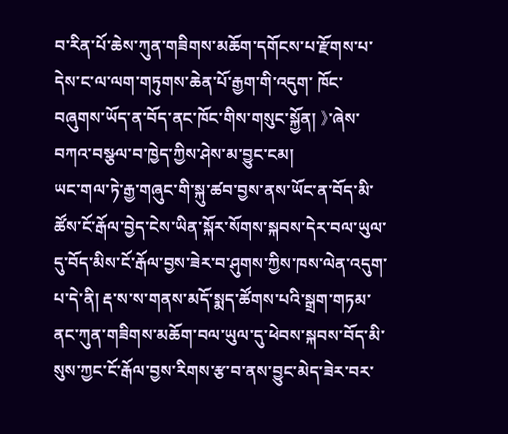བ་རིན་པོ་ཆེས་ཀུན་གཟིགས་མཆོག་དགོངས་པ་རྫོགས་པ་དེས་ང་ལ་ལག་གཏུགས་ཆེན་པོ་རྒྱག་གི་འདུག་ ཁོང་བཞུགས་ཡོད་ན་བོད་ནང་ཁོང་གིས་གསུང་སྐྱོན། 》་ཞེས་བཀའ་བསྩལ་བ་ཁྱེད་ཀྱིས་ཤེས་མ་བྱུང་ངམ།
ཡང་གལ་ཏེ་རྒྱ་གཞུང་གི་སྐུ་ཚབ་བྱས་ནས་ཡོང་ན་བོད་མི་ཚོས་ངོ་རྒོལ་བྱེད་ངེས་ཡིན་སྐོར་སོགས་སྐབས་དེར་བལ་ཡུལ་དུ་བོད་མིས་ངོ་རྒོལ་བྱས་ཟེར་བ་ཤུགས་ཀྱིས་ཁས་ལེན་འདུག་པ་དེ་ནི། རྡ་ས་ས་གནས་མདོ་སྨད་ཚོགས་པའི་སྒྲག་གཏམ་ནང་ཀུན་གཟིགས་མཆོག་བལ་ཡུལ་དུ་ཕེབས་སྐབས་བོད་མི་སུས་ཀྱང་ངོ་རྒོལ་བྱས་རིགས་རྩ་བ་ནས་བྱུང་མེད་ཟེར་བར་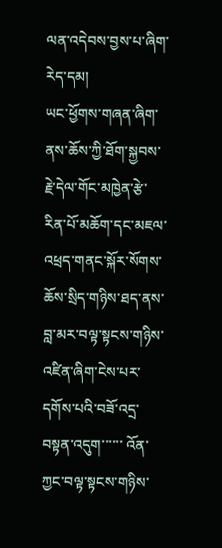ལན་འདེབས་བྱས་པ་ཞིག་རེད་དམ།
ཡང་ཕྱོགས་གཞན་ཞིག་ནས་ཆོས་ཀྱི་ཐོག་སྐྱབས་རྗེ་དེལ་གོང་མཁྱེན་རྩེ་རིན་པོ་མཆོག་དང་མཇལ་འཕྲད་གནང་སྐོར་སོགས་ཆོས་སྲིད་གཉིས་ཐད་ནས་བླ་མར་བལྟ་སྟངས་གཉིས་འཛིན་ཞིག་ངེས་པར་དགོས་པའི་བཟོ་འདྲ་བསྟན་འདུག་་་་་་ འོན་ཀྱང་བལྟ་སྟངས་གཉིས་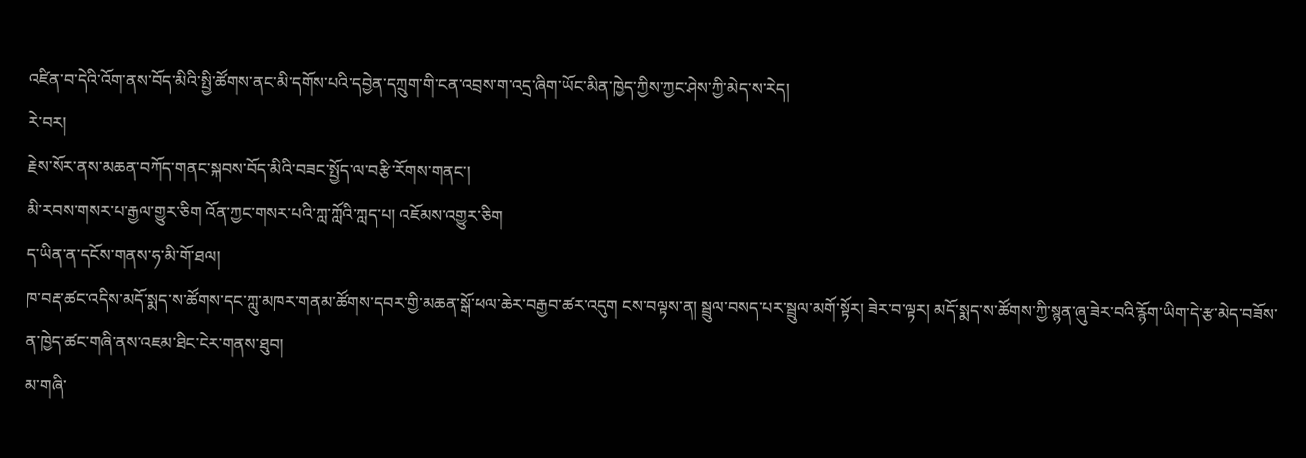འཛིན་བ་དེའི་འོག་ནས་བོད་མིའི་སྤྱི་ཚོགས་ནང་མི་དགོས་པའི་དབྱེན་དཀྲུག་གི་ངན་འབྲས་ག་འདྲ་ཞིག་ཡོང་མིན་ཁྱེད་ཀྱིས་ཀྱང་ཤེས་ཀྱི་མེད་ས་རེད།
རེ་བར།
རྗེས་སོར་ནས་མཆན་བཀོད་གནང་སྐབས་བོད་མིའི་བཟང་སྤྱོད་ལ་བརྩི་རོགས་གནང་།
མི་རབས་གསར་པ་རྒྱལ་གྱུར་ཅིག འོན་ཀྱང་གསར་པའི་ཀླ་ཀློའི་ཀླད་པ། འཇོམས་འགྱུར་ཅིག
ད་ཡིན་ན་དངོས་གནས་ཧ་མི་གོ་ཐལ།
ཁ་བརྡ་ཚང་འདིས་མདོ་སྨད་ས་ཚོགས་དང་ཀླུ་མཁར་གནམ་ཚོགས་དབར་གྱི་མཆན་སྒོ་ཕལ་ཆེར་བརྒྱབ་ཚར་འདུག ངས་བལྟས་ན། སྦྲུལ་བསད་པར་སྦྲུལ་མགོ་སྟོར། ཟེར་བ་ལྟར། མདོ་སྨད་ས་ཚོགས་ཀྱི་སྙན་ཞུ་ཟེར་བའི་རྙོག་ཡིག་དེ་རྩ་མེད་བཟོས་ན་ཁྱེད་ཚང་གཞི་ནས་འཇམ་ཐིང་ངེར་གནས་ཐུབ།
མ་གཞི་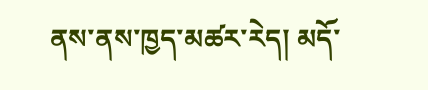ནས་ནས་ཁྱད་མཚར་རེད། མདོ་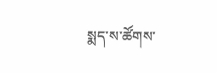སྨད་ས་ཚོགས་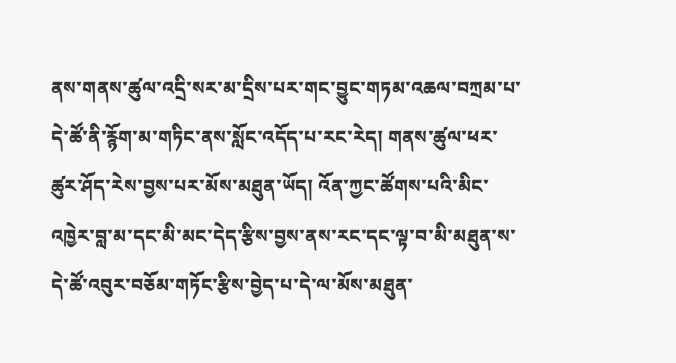ནས་གནས་ཚུལ་འདྲི་སར་མ་དྲིས་པར་གང་བྱུང་གཏམ་འཆལ་བཀྲམ་པ་དེ་ཚོ་ནི་རྙོག་མ་གཏིང་ནས་སློང་འདོད་པ་རང་རེད། གནས་ཚུལ་ཕར་ཚུར་ཤོད་རེས་བྱས་པར་མོས་མཐུན་ཡོད། འོན་ཀྱང་ཚོགས་པའི་མིང་འཁྱེར་བླ་མ་དང་མི་མང་དེད་རྩིས་བྱས་ནས་རང་དང་ལྟ་བ་མི་མཐུན་ས་དེ་ཚོ་འབུར་བཅོམ་གཏོང་རྩིས་བྱེད་པ་དེ་ལ་མོས་མཐུན་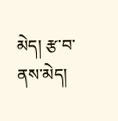མེད། རྩ་བ་ནས་མེད།